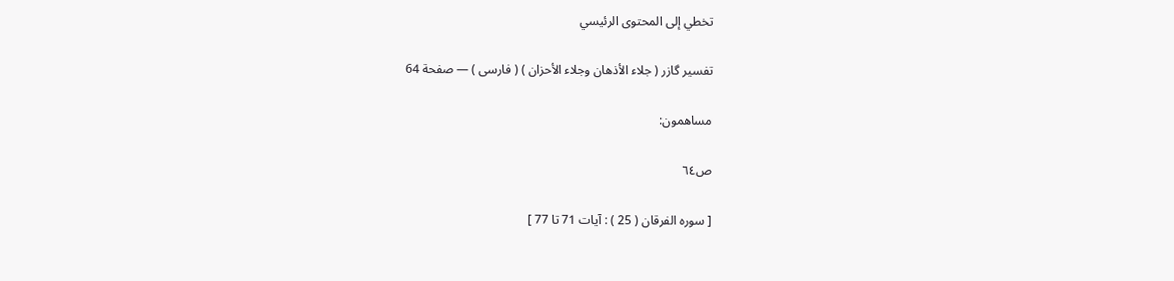تخطي إلى المحتوى الرئيسي

تفسير گازر ( جلاء الأذهان وجلاء الأحزان ) ( فارسى ) — صفحة 64

مساهمون:

ص٦٤

[ سوره الفرقان ( 25 ) : آيات 71 تا 77 ]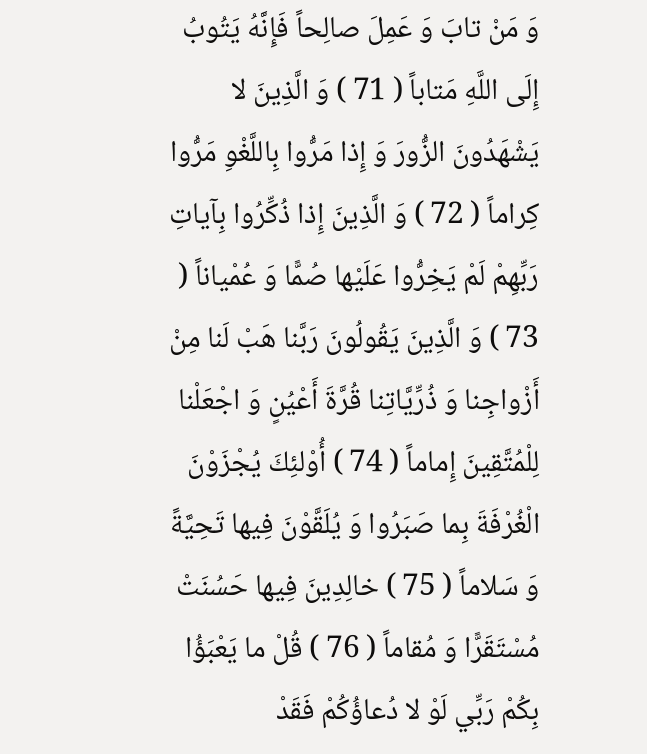وَ مَنْ تابَ وَ عَمِلَ صالِحاً فَإِنَّهُ يَتُوبُ إِلَى اللَّهِ مَتاباً ( 71 ) وَ الَّذِينَ لا يَشْهَدُونَ الزُّورَ وَ إِذا مَرُّوا بِاللَّغْوِ مَرُّوا كِراماً ( 72 ) وَ الَّذِينَ إِذا ذُكِّرُوا بِآياتِ رَبِّهِمْ لَمْ يَخِرُّوا عَلَيْها صُمًّا وَ عُمْياناً ( 73 ) وَ الَّذِينَ يَقُولُونَ رَبَّنا هَبْ لَنا مِنْ أَزْواجِنا وَ ذُرِّيَّاتِنا قُرَّةَ أَعْيُنٍ وَ اجْعَلْنا لِلْمُتَّقِينَ إِماماً ( 74 ) أُوْلئِكَ يُجْزَوْنَ الْغُرْفَةَ بِما صَبَرُوا وَ يُلَقَّوْنَ فِيها تَحِيَّةً وَ سَلاماً ( 75 ) خالِدِينَ فِيها حَسُنَتْ مُسْتَقَرًّا وَ مُقاماً ( 76 ) قُلْ ما يَعْبَؤُا بِكُمْ رَبِّي لَوْ لا دُعاؤُكُمْ فَقَدْ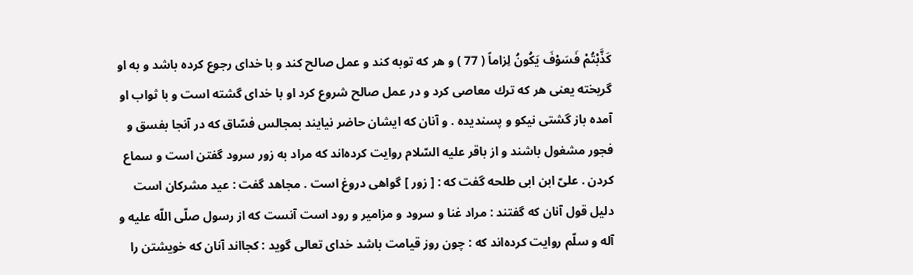كَذَّبْتُمْ فَسَوْفَ يَكُونُ لِزاماً ( 77 ) و هر كه توبه كند و عمل صالح كند و با خداى رجوع كرده باشد و به او گريخته يعنى هر كه ترك معاصى كرد و در عمل صالح شروع كرد او با خداى گشته است و با ثواب او آمده باز گشتى نيكو و پسنديده . و آنان كه ايشان حاضر نيايند بمجالس فسّاق كه در آنجا بفسق و فجور مشغول باشند و از باقر عليه السّلام روايت كرده‌اند كه مراد به زور سرود گفتن است و سماع كردن . علىّ ابن ابى طلحه گفت كه : [ زور ] گواهى دروغ است . مجاهد گفت : عيد مشركان است دليل قول آنان كه گفتند : مراد غنا و سرود و مزامير و رود است آنست كه از رسول صلّى اللّه عليه و آله و سلّم روايت كرده‌اند كه : چون روز قيامت باشد خداى تعالى گويد : كجااند آنان كه خويشتن را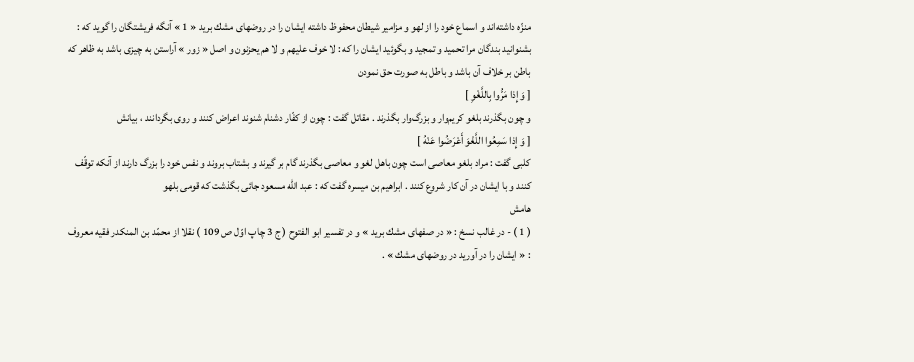منزّه داشته‌اند و اسماع خود را از لهو و مزامير شيطان محفوظ داشته ايشان را در روضهاى مشك بريد « 1 » آنگه فريشتگان را گويد كه : بشنوانيد بندگان مرا تحميد و تمجيد و بگوئيد ايشان را كه : لا خوف عليهم و لا هم يحزنون و اصل « زور » آراستن به چيزى باشد به ظاهر كه باطن بر خلاف آن باشد و باطل به صورت حق نمودن
[ وَ إِذا مَرُّوا بِاللَّغْوِ ]
و چون بگذرند بلغو كريم‌وار و بزرگ‌وار بگذرند . مقاتل گفت : چون از كفّار دشنام شنوند اعراض كنند و روى بگردانند ، بيانش
[ وَ إِذا سَمِعُوا اللَّغْوَ أَعْرَضُوا عَنْهُ ]
كلبى گفت : مراد بلغو معاصى است چون باهل لغو و معاصى بگذرند گام بر گيرند و بشتاب بروند و نفس خود را بزرگ دارند از آنكه توقّف كنند و با ايشان در آن كار شروع كنند . ابراهيم بن ميسره گفت كه : عبد اللّه مسعود جائى بگذشت كه قومى بلهو
هامش
( 1 ) - در غالب نسخ : « در صفهاى مشك بريد » و در تفسير ابو الفتوح ( ج 3 چاپ اوّل ص 109 ) نقلا از محمّد بن المنكدر فقيه معروف : « ايشان را در آوريد در روضهاى مشك » .